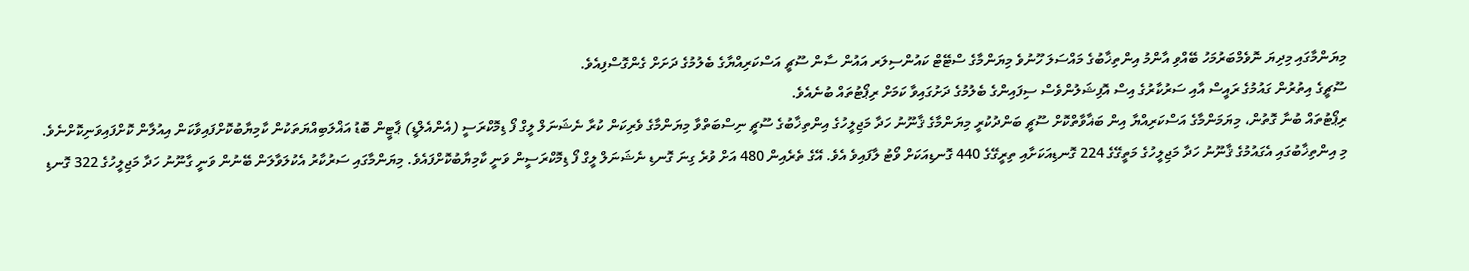މިޔަންމާގައި މިދިޔަ ނޮވެމްބަރުމަހު ބޭއްވި އާންމު އިންތިޚާބުގެ މައްސަލަ ހޫނުވެ މިޔަންމާގެ ސްޓޭޓް ކައުންސިލަރ އައުން ސާން ސޫޗީ އަސްކަރިއްޔާގެ ބެލުމުގެ ދަށަށް ގެންގޮސްފިއެވެ.
ސޫޗީގެ އިތުރުން ގައުމުގެ ރައީސް އާއި ސަރުކާރުގެ އިސް އޮފިޝަލުންވެސް ސިފައިންގެ ބެލުމުގެ ދަށުގައިވާ ކަމަށް ރިޕޯޓުތައް ބުނެއެވެ.
ރިޕޯޓުތައް ބުނާ ގޮތުން، މިޔަމަންމާގެ އަސްކަރިއްޔާ އިން ބަޣާވާތްކޮށް ސޫޗީ ބަންދުކުރީ މިޔަންމާގެ ޤާނޫނު ހަދާ މަޖިލީހުގެ އިންތިޚާބުގެ ސޫޗީ ނިސްބަތްވާ މިޔަންމާގެ ވެރިކަން ކުރާ ނެޝަނަލް ލީގް ފޯ ޑިމޮކްރަސީ (އެންއެލްޑީ) ޕާޓީން ބޮޑު އަޣްލަބިއްޔަތަކުން ކާމިޔާބުކޮށްފައިވާކަން އިއުލާން ކޮށްފައިވަނިކޮށްނެވެ.
މި އިންތިޚާބުގައި އެގައުމުގެ ޤާނޫނު ހަދާ މަޖިލީހުގެ މަތީގޭގެ 224 ގޮނޑިއަކަށާއި ތިރީގޭގެ 440 ގޮނޑިއަކަށް ވޯޓު ލާފައިވެ އެވެ. އޭގެ ތެރެއިން 480 އަށް ވުރެ ގިނަ ގޮނޑި ނެޝަނަލް ލީގް ފޯ ޑިމޮކްރަސީން ވަނީ ކާމިޔާބުކޮށްފައެވެ. މިޔަންމާގައި ސަރުކާރު އެކުލަވާލަން ބޭނުން ވަނީ ގާނޫނު ހަދާ މަޖިލީހުގެ 322 ގޮނޑި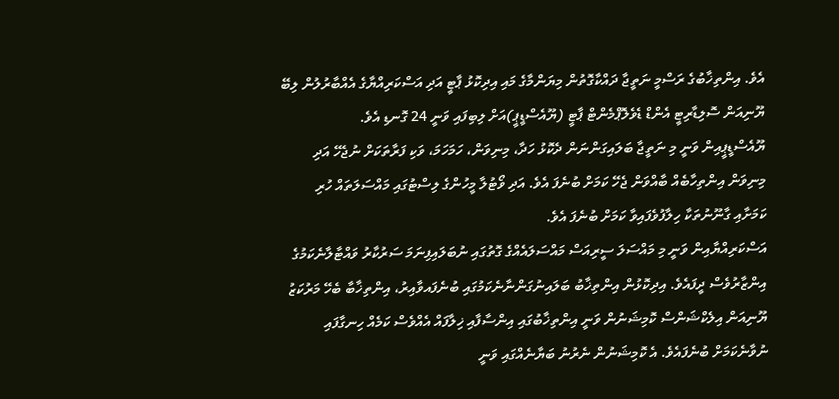އެވެ. އިންތިޚާބުގެ ރަސްމީ ނަތީޖާ ދައްކާގޮތުން މިޔަންމާގެ މައި އިދިކޮޅު ޕާޓީ އަދި އަސްކަރިއްޔާގެ އެއްބާރުލުން ލިބޭ ޔޫނިއަން ސޮލިޑާރިޓީ އެންޑް ޑެވެލޮޕްމެންޓް ޕާޓީ (ޔޫއެސްޑީޕީ)އަށް ލިބިފައި ވަނީ 24 ގޮނޑި އެވެ.
ޔޫއެސްޑީޕީއިން ވަނީ މި ނަތީޖާ ބަލައިގަންނަން ދެކޮޅު ހަދާ، މިނިވަން، ހަމަހަމަ، ވަކި ފަރާތަކަށް ނުޖެހޭ އަދި މިނިވަން އިންތިހާބެއް ބާއްވަން ޖެހޭ ކަމަށް ބުނެފަ އެވެ. އަދި ވޯޓުލާ މީހުންގެ ލިސްޓުގައި މައްސަލަތައް ހުރި ކަމަށާއި ގާނޫނުތަކާ ހިލާފުވެފައިވާ ކަމަށް ބުނެފަ އެވެ.
އަސްކަރިއްޔާއިން ވަނީ މި މައްސަލަ ސީރިއަސް މައްސަލައެއްގެ ގޮތުގައި ނުބަލައިފިނަމަ ސަރުކާރު ވައްޓާލާނެކަމުގެ އިންޒާރުވެސް ދީފައެވެ. އިދިކޮޅުން އިންތިޚާބު ބަލައިނުގަންނާނެކަމުގައި ބުނެފައވާއިރު، އިންތިޚާބާ ބެހޭ މަރުކަޒު ޔޫނިއަން އިލެކްޝަންސް ކޮމިޝަނުން ވަނީ އިންތިޚާބުގައި އިންސާފާއި ޚިލާފައް އެއްވެސް ކަމެއް ހިނގާފައި ނުވާނެކަމަށް ބުނެފައެވެ. އެ ކޮމިޝަނުން ނެރުނު ބަޔާނެއްގައި ވަނީ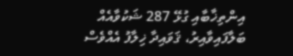އިންތިޚާބާއި ގުޅޭ 287 ޝަކުވާއެއް ބަލާފައިވާއިރު، ޤަވައިދާ ޚިލާފު އެއްވެސް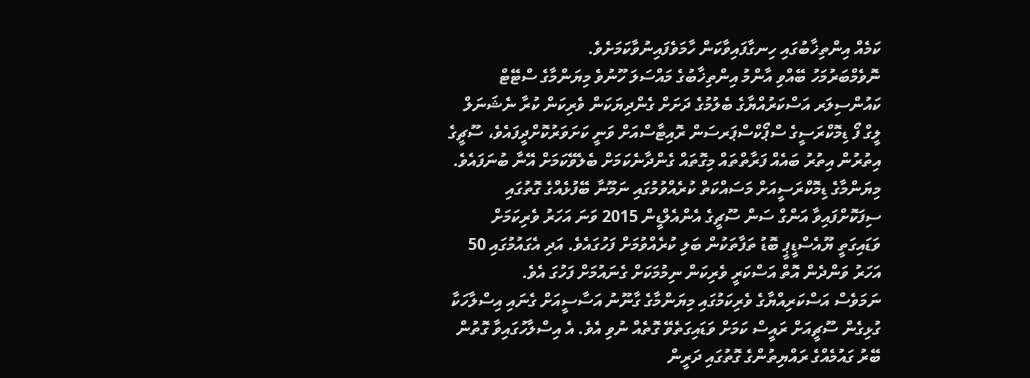ކަމެއް އިންތިޚާބުގައި ހިނގާފައިވާކަން ހާމަވެފައިނުވާކަމަށެވެ.
ނޮވެމްބަރުމަހު ބޭއްވި އާންމު އިންތިޚާބުގެ މައްސަލަ ހޫނުވެ މިޔަންމާގެ ސްޓޭޓް ކައުންސިލަރ އަސްކަރުއްޔާގެ ބެލުމުގެ ދަށަށް ގެންދިޔަކަން ވެރިކަން ކުރާ ނެޝަނަލް ލީގް ފޯ ޑިމޮކްރަސީގެ ސްޕޯކްސްޕަރސަން ރޮއިޓާސްއަށް ވަނީ ކަށަވަރުކޮށްދީފައެވެ، ސޫޗީގެ އިތުރުން އިތުރު ބައެއް ފަރާތްތައް މިގޮތައް ގެންދާނެކަމަށް ބެލެވޭކަމަށް އޭނާ ބުނަފައެވެ.
މިޔަންމާގެ ޑިމޮކްރަސީއަށް މަސައްކަތް ކުރެއްވުމުގައި ނަމޫނާ ބޭފުޅެއްގެ ގޮތުގައި ސިފަކޮށްފައިވާ އަންގް ސަން ސޫޗީގެ އެންއެލްޑީން 2015 ވަނަ އަހަރު ވެރިކަމަށް ވަޑައިގަތީ ޔޫއެސްޑީޕީ ބޮޑު ތަފާތަކުން ބަލި ކުރެއްވުމަށް ފަހުގައެވެ. އަދި އެގައުމުގައި 50 އަހަރު ވަންދެން އޮތް އަސްކަރީ ވެރިކަން ނިމުމަކަށް ގެނައުމަށް ފަހުގަ އެވެ.
ނަމަވެސް އަސްކަރިއްޔާގެ ވެރިކަމުގައި މިޔަންމާގެ ގާނޫނު އަސާސީއަށް ގެނައި އިސްލާހަކާ ގުޅިގެން ސޫޗީއަށް ރައީސް ކަމަށް ވަޑައިގަތެވޭ ގޮތެއް ނުވި އެވެ. އެ އިސްލާހުގައިވާ ގޮތުން ބޭރު ގައުމެއްގެ ރައްޔިތުންގެ ގޮތުގައި ދަރީން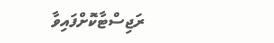ރަޖިސްޓާކޮށްފައިވާ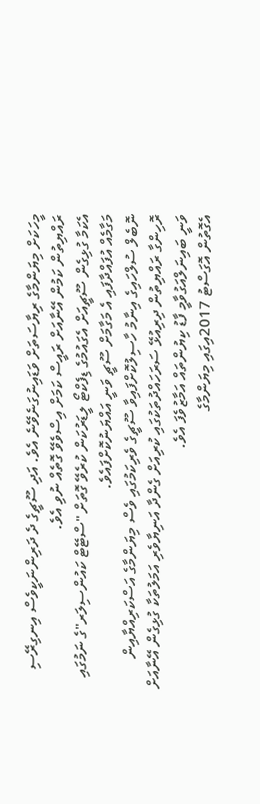މީހަކަށް މިޔަންމާގެ ރިޔާސަތަށް ވަޑައިނުގަނެވޭނެ އެވެ. އަދި ސޫޗީގެ ދެ ދަރިންނަކީވެސް އިނގިރޭސި ރައްޔިތުން ކަމުން އޭނާއަށް ރައީސް ކަމަށް އިސްވެވޭ ގޮތެއް ނުވި އެވެ.
އެކަމާ ގުޅިގެން ސޫޗީއަށް އެގައުމުގެ ޑިފެކްޓޯ ލީޑަރުކަން ކުރެވޭ ގޮތަށް "ސްޓޭޓް ކައުންސިލަރ"ގެ ނަމުގައި މަގާމެއް އުފައްދާފައި އެ މަގާމަށް ސޫޗީ ވަނީ އައްޔަނުކޮށްފައެވެ.
ނޮބެލް ސުލްހައިގެ އިނާމު ހާސިލުކޮށްފައިވާ ސޫޗީގެ ވެރިކަމުގައި ވެސް މިޔަންމާގެ އަސްކަރިއްޔާއިން ރޮހިންގާ ރައްޔިތުން ދިރިއުޅޭ ސަރަހައްދުތަކުގައި ކުރިއަށް ގެންދާ އަނިޔާވެރި އަމަލުތަކާ ގުޅިގެން އޭނާއަށް ވަނީ ބައިނަލްއަގުވާމީ ފާޑު ކިޔުންތައް އަމާޒުވެފަ އެވެ.
އެގޮތުން އޮގަސްޓު 2017އިގައި މިޔަންމާގެ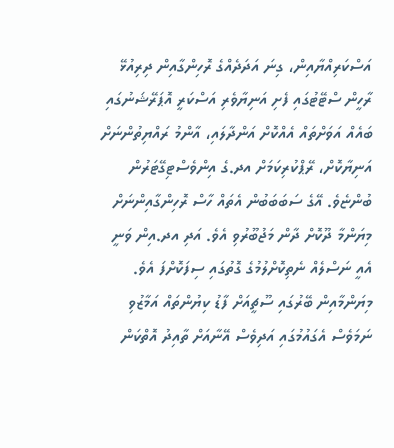އަސްކަރިއްޔާއިން، ގިނަ އަދަދެއްގެ ރޮހިންގާއިން ދިރިއުޅޭ ރާހީން ސްޓޭޓުގައި ފެށި އަނިޔާވެރި އަސްކަރީ އޮޕަރޭޝަނުގައި ބައެއް އަވަށްތައް އެއްކޮށް އަންދާލައި، އާންމު ރައްޔިތުންނަށް އަނިޔާކޮށް، ރޭޕްކުރިކަމަށް އދ.ގެ އިންވެސްޓިގޭޓަރުން ބުންޏެވެ. އޭގެ ސަބަބަބުން އެތައް ހާސް ރޮހިންގާއިންނަށް މިޔަންމާ ދޫކޮށް ދާން މަޖުބޫރުވި އެވެ. އަދި އދ.އިން ވަނީ އެއީ ނަސްލެއް ނެތިކޮށްލުމުގެ ގޮތުގައި ސިފަކޮށްފަ އެވެ.
މިޔަންމާއިން ބޭރުގައި ސޫޗީއަށް ފާޑު ކިޔުންތައް އަމާޒުވި ނަމަވެސް އެގައުމުގައި އަދިވެސް އޭނާއަށް ތާއިދު އޮތްކަން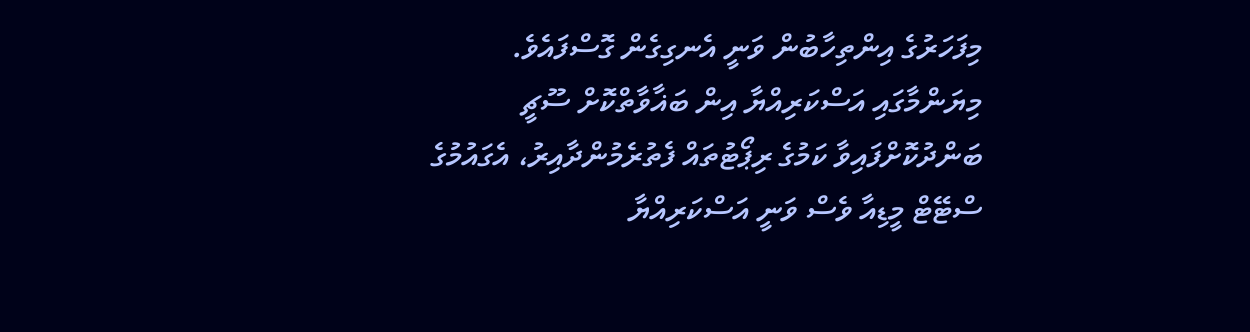މިފަހަރުގެ އިންތިހާބުން ވަނީ އެނގިގެން ގޮސްފައެވެ.
މިޔަންމާގައި އަސްކަރިއްޔާ އިން ބަޣާވާތްކޮށް ސޫޗީ ބަންދުކޮށްފައިވާ ކަމުގެ ރިޕޯޓުތައް ފެތުރެމުންދާއިރު، އެގައުމުގެ ސްޓޭޓް މީޑިއާ ވެސް ވަނީ އަސްކަރިއްޔާ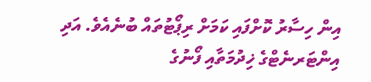އިން ހިސާރު ކޮށްފައި ކަމަށް ރިޕޯޓުތައް ބުނެއެވެ. އަދި އިންޓަރނެޓްގެ ޚިދުމަތާއި ފޯނުގެ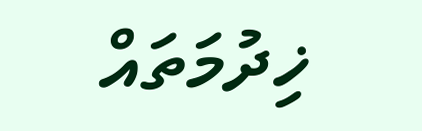ޚިދުމަތައް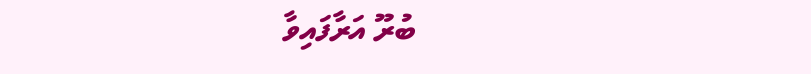ބުރޫ އަރާފައިވާ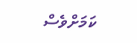ކަމަށްވެސް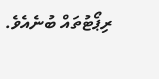ރިޕޯޓުތައް ބުނެއެވެ.